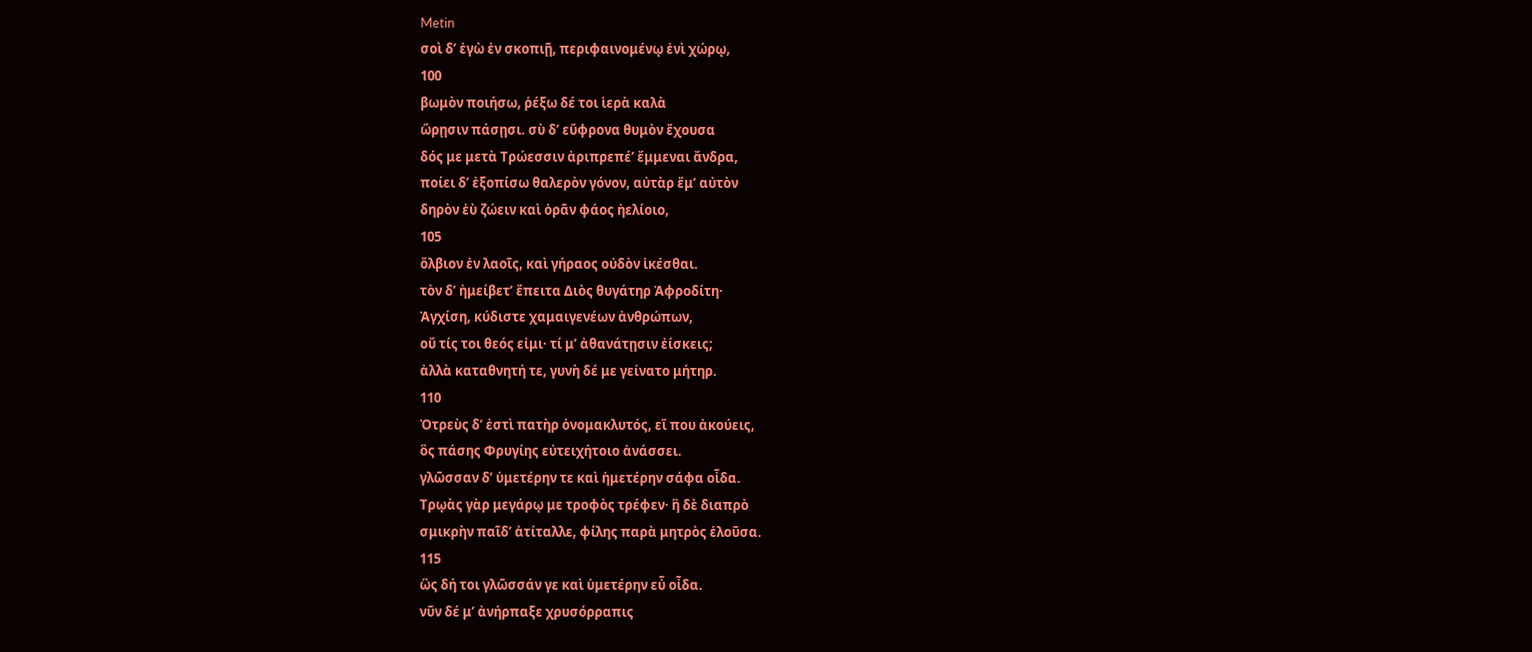Metin
σοὶ δʼ ἐγὼ ἐν σκοπιῇ, περιφαινομένῳ ἐνὶ χώρῳ,
100
βωμὸν ποιήσω, ῥέξω δέ τοι ἱερὰ καλὰ
ὥρῃσιν πάσῃσι. σὺ δʼ εὔφρονα θυμὸν ἔχουσα
δός με μετὰ Τρώεσσιν ἀριπρεπέʼ ἔμμεναι ἄνδρα,
ποίει δʼ ἐξοπίσω θαλερὸν γόνον, αὐτὰρ ἔμʼ αὐτὸν
δηρὸν ἐὺ ζώειν καὶ ὁρᾶν φάος ἠελίοιο,
105
ὄλβιον ἐν λαοῖς, καὶ γήραος οὐδὸν ἱκέσθαι.
τὸν δʼ ἠμείβετʼ ἔπειτα Διὸς θυγάτηρ Ἀφροδίτη·
Ἀγχίση, κύδιστε χαμαιγενέων ἀνθρώπων,
οὔ τίς τοι θεός εἰμι· τί μʼ ἀθανάτῃσιν ἐίσκεις;
ἀλλὰ καταθνητή τε, γυνὴ δέ με γείνατο μήτηρ.
110
Ὀτρεὺς δʼ ἐστὶ πατὴρ ὀνομακλυτός, εἴ που ἀκούεις,
ὃς πάσης Φρυγίης εὐτειχήτοιο ἀνάσσει.
γλῶσσαν δʼ ὑμετέρην τε καὶ ἡμετέρην σάφα οἶδα.
Τρῳὰς γὰρ μεγάρῳ με τροφὸς τρέφεν· ἣ δὲ διαπρὸ
σμικρὴν παῖδʼ ἀτίταλλε, φίλης παρὰ μητρὸς ἑλοῦσα.
115
ὣς δή τοι γλῶσσάν γε καὶ ὑμετέρην εὖ οἶδα.
νῦν δέ μʼ ἀνήρπαξε χρυσόρραπις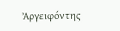Ἀργειφόντης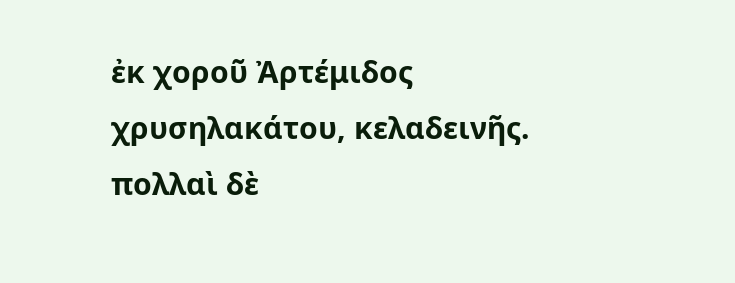ἐκ χοροῦ Ἀρτέμιδος χρυσηλακάτου, κελαδεινῆς.
πολλαὶ δὲ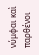νύμφαι καὶ παρθένοι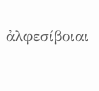ἀλφεσίβοιαι